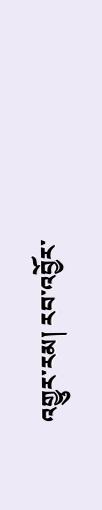འགྱུར་རམ། རབ་འབྱོར་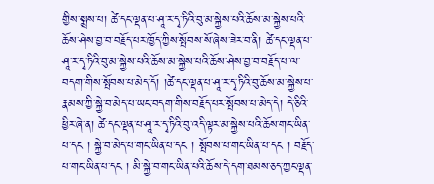གྱིས་སྨྲས་པ། ཚེ་དང་ལྡན་པ་ཤཱ་ར་དྭ་ཏིའི་བུ་མ་སྐྱེས་པའི་ཆོས་མ་སྐྱེས་པའི་ཆོས་ཤེས་བྱ་བ་བརྗོད་པར་ཁྱོད་ཀྱིས་སྤོབས་སོ་ཞེས་ཟེར་བ་ནི། ཚེ་དང་ལྡན་པ་ཤཱ་ར་དྭ་ཏིའི་བུ་མ་སྐྱེས་པའི་ཆོས་མ་སྐྱེས་པའི་ཆོས་ཤེས་བྱ་བ་བརྗོད་པ་ལ་བདག་གིས་སྤོབས་པ་མེད་དོ། །ཚེ་དང་ལྡན་པ་ཤཱ་ར་དྭ་ཏིའི་བུ་ཆོས་མ་སྐྱེས་པ་རྣམས་ཀྱི་སྐྱེ་བ་མེད་པ་ཡང་བདག་གིས་བརྗོད་པར་སྤོབས་པ་མེད་དེ། དེ་ཅིའི་ཕྱིར་ཞེ་ན། ཚེ་དང་ལྡན་པ་ཤཱ་ར་དྭ་ཏིའི་བུ་འདི་ལྟར་མ་སྐྱེས་པའི་ཆོས་གང་ཡིན་པ་དང ། སྐྱེ་བ་མེད་པ་གང་ཡིན་པ་དང ། སྤོབས་པ་གང་ཡིན་པ་དང ། བརྗོད་པ་གང་ཡིན་པ་དང ། མི་སྐྱེ་བ་གང་ཡིན་པའི་ཆོས་དེ་དག་ཐམས་ཅད་ཀྱང་ལྡན་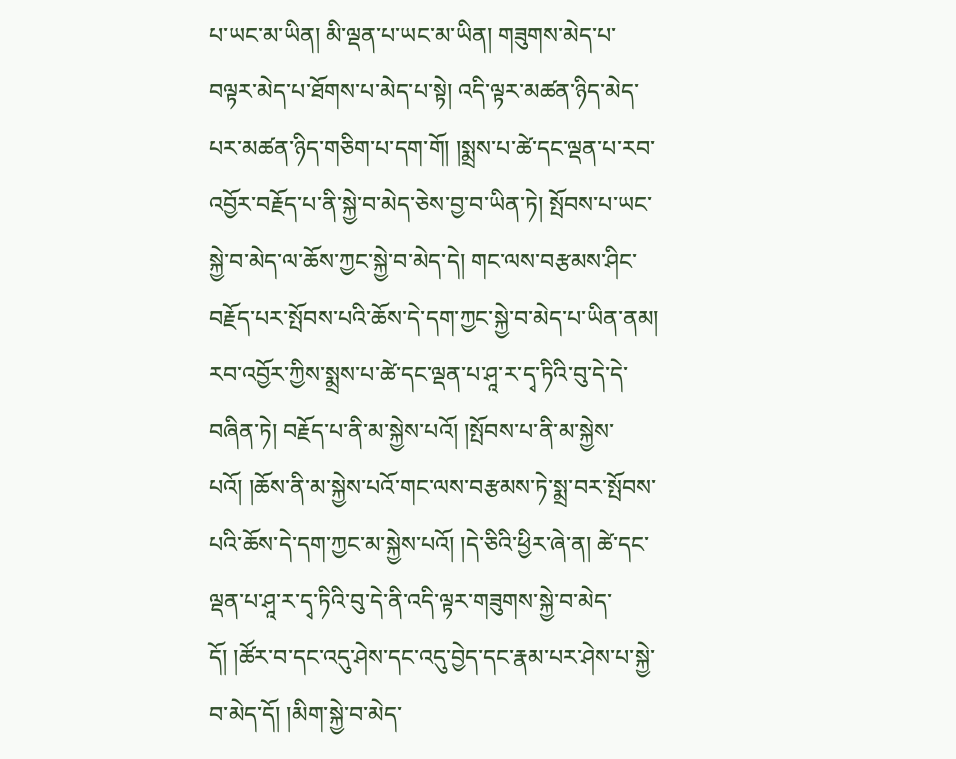པ་ཡང་མ་ཡིན། མི་ལྡན་པ་ཡང་མ་ཡིན། གཟུགས་མེད་པ་བལྟར་མེད་པ་ཐོགས་པ་མེད་པ་སྟེ། འདི་ལྟར་མཚན་ཉིད་མེད་པར་མཚན་ཉིད་གཅིག་པ་དག་གོ། །སྨྲས་པ་ཚེ་དང་ལྡན་པ་རབ་འབྱོར་བརྗོད་པ་ནི་སྐྱེ་བ་མེད་ཅེས་བྱ་བ་ཡིན་ཏེ། སྤོབས་པ་ཡང་སྐྱེ་བ་མེད་ལ་ཆོས་ཀྱང་སྐྱེ་བ་མེད་དེ། གང་ལས་བརྩམས་ཤིང་བརྗོད་པར་སྤོབས་པའི་ཆོས་དེ་དག་ཀྱང་སྐྱེ་བ་མེད་པ་ཡིན་ནམ། རབ་འབྱོར་ཀྱིས་སྨྲས་པ་ཚེ་དང་ལྡན་པ་ཤཱ་ར་དྭ་ཏིའི་བུ་དེ་དེ་བཞིན་ཏེ། བརྗོད་པ་ནི་མ་སྐྱེས་པའོ། །སྤོབས་པ་ནི་མ་སྐྱེས་པའོ། །ཆོས་ནི་མ་སྐྱེས་པའོ་གང་ལས་བརྩམས་ཏེ་སྨྲ་བར་སྤོབས་པའི་ཆོས་དེ་དག་ཀྱང་མ་སྐྱེས་པའོ། །དེ་ཅིའི་ཕྱིར་ཞེ་ན། ཚེ་དང་ལྡན་པ་ཤཱ་ར་དྭ་ཏིའི་བུ་དེ་ནི་འདི་ལྟར་གཟུགས་སྐྱེ་བ་མེད་དོ། །ཚོར་བ་དང་འདུ་ཤེས་དང་འདུ་བྱེད་དང་རྣམ་པར་ཤེས་པ་སྐྱེ་བ་མེད་དོ། །མིག་སྐྱེ་བ་མེད་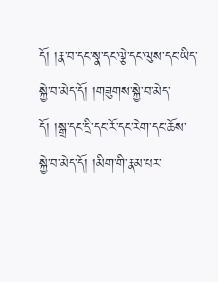དོ། །རྣ་བ་དང་སྣ་དང་ལྕེ་དང་ལུས་དང་ཡིད་སྐྱེ་བ་མེད་དོ། །གཟུགས་སྐྱེ་བ་མེད་དོ། །སྒྲ་དང་དྲི་དང་རོ་དང་རེག་དང་ཆོས་སྐྱེ་བ་མེད་དོ། །མིག་གི་རྣམ་པར་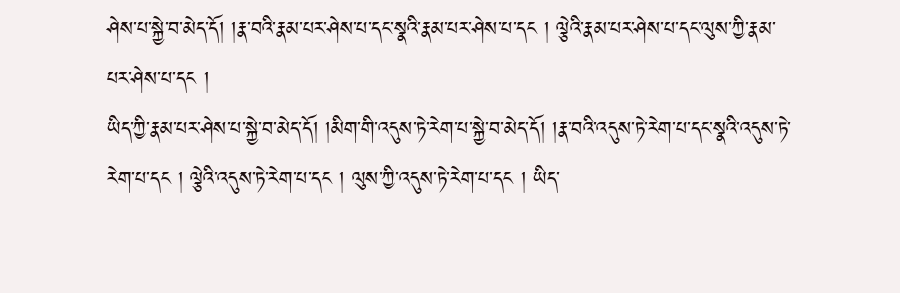ཤེས་པ་སྐྱེ་བ་མེད་དོ། །རྣ་བའི་རྣམ་པར་ཤེས་པ་དང་སྣའི་རྣམ་པར་ཤེས་པ་དང ། ལྕེའི་རྣམ་པར་ཤེས་པ་དང་ལུས་ཀྱི་རྣམ་པར་ཤེས་པ་དང །
ཡིད་ཀྱི་རྣམ་པར་ཤེས་པ་སྐྱེ་བ་མེད་དོ། །མིག་གི་འདུས་ཏེ་རེག་པ་སྐྱེ་བ་མེད་དོ། །རྣ་བའི་འདུས་ཏེ་རེག་པ་དང་སྣའི་འདུས་ཏེ་རེག་པ་དང ། ལྕེའི་འདུས་ཏེ་རེག་པ་དང ། ལུས་ཀྱི་འདུས་ཏེ་རེག་པ་དང ། ཡིད་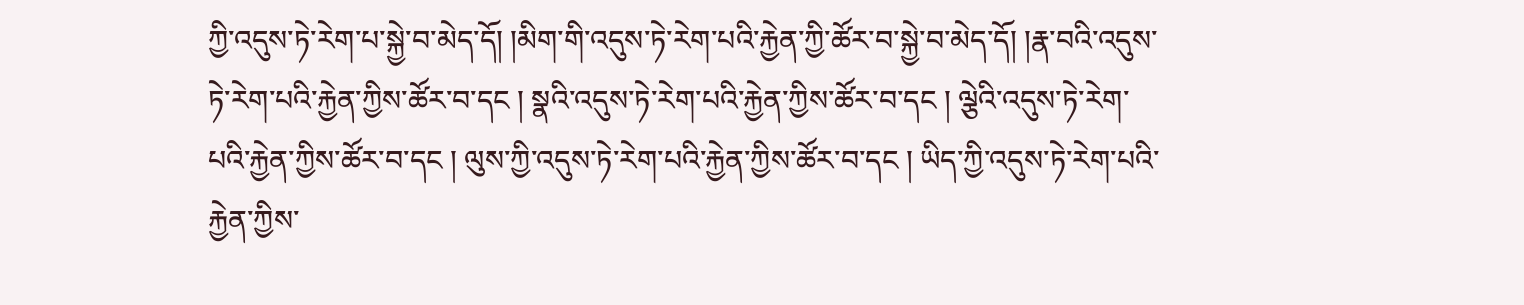ཀྱི་འདུས་ཏེ་རེག་པ་སྐྱེ་བ་མེད་དོ། །མིག་གི་འདུས་ཏེ་རེག་པའི་རྐྱེན་ཀྱི་ཚོར་བ་སྐྱེ་བ་མེད་དོ། །རྣ་བའི་འདུས་ཏེ་རེག་པའི་རྐྱེན་ཀྱིས་ཚོར་བ་དང ། སྣའི་འདུས་ཏེ་རེག་པའི་རྐྱེན་ཀྱིས་ཚོར་བ་དང ། ལྕེའི་འདུས་ཏེ་རེག་པའི་རྐྱེན་ཀྱིས་ཚོར་བ་དང ། ལུས་ཀྱི་འདུས་ཏེ་རེག་པའི་རྐྱེན་ཀྱིས་ཚོར་བ་དང ། ཡིད་ཀྱི་འདུས་ཏེ་རེག་པའི་རྐྱེན་ཀྱིས་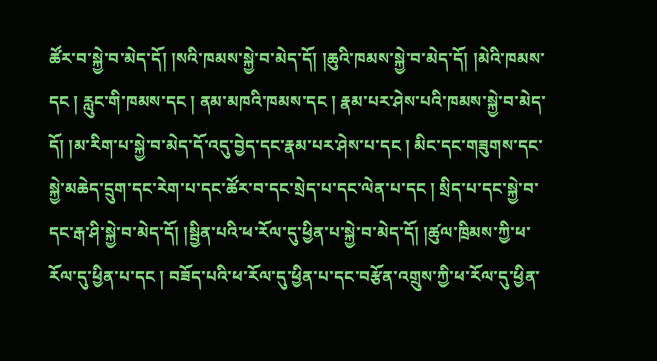ཚོར་བ་སྐྱེ་བ་མེད་དོ། །སའི་ཁམས་སྐྱེ་བ་མེད་དོ། །ཆུའི་ཁམས་སྐྱེ་བ་མེད་དོ། །མེའི་ཁམས་དང ། རླུང་གི་ཁམས་དང ། ནམ་མཁའི་ཁམས་དང ། རྣམ་པར་ཤེས་པའི་ཁམས་སྐྱེ་བ་མེད་དོ། །མ་རིག་པ་སྐྱེ་བ་མེད་དོ་འདུ་བྱེད་དང་རྣམ་པར་ཤེས་པ་དང ། མིང་དང་གཟུགས་དང་སྐྱེ་མཆེད་དྲུག་དང་རེག་པ་དང་ཚོར་བ་དང་སྲེད་པ་དང་ལེན་པ་དང ། སྲིད་པ་དང་སྐྱེ་བ་དང་རྒ་ཤི་སྐྱེ་བ་མེད་དོ། །སྦྱིན་པའི་ཕ་རོལ་དུ་ཕྱིན་པ་སྐྱེ་བ་མེད་དོ། །ཚུལ་ཁྲིམས་ཀྱི་ཕ་རོལ་དུ་ཕྱིན་པ་དང ། བཟོད་པའི་ཕ་རོལ་དུ་ཕྱིན་པ་དང་བརྩོན་འགྲུས་ཀྱི་ཕ་རོལ་དུ་ཕྱིན་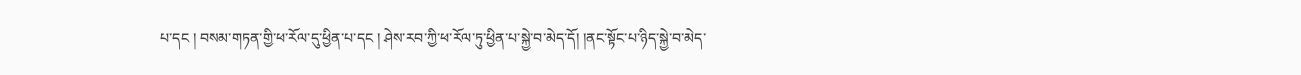པ་དང ། བསམ་གཏན་གྱི་ཕ་རོལ་དུ་ཕྱིན་པ་དང ། ཤེས་རབ་ཀྱི་ཕ་རོལ་ཏུ་ཕྱིན་པ་སྐྱེ་བ་མེད་དོ། །ནང་སྟོང་པ་ཉིད་སྐྱེ་བ་མེད་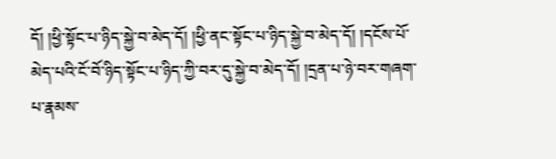དོ། །ཕྱི་སྟོང་པ་ཉིད་སྐྱེ་བ་མེད་དོ། །ཕྱི་ནང་སྟོང་པ་ཉིད་སྐྱེ་བ་མེད་དོ། །དངོས་པོ་མེད་པའི་ངོ་བོ་ཉིད་སྟོང་པ་ཉིད་ཀྱི་བར་དུ་སྐྱེ་བ་མེད་དོ། །དྲན་པ་ཉེ་བར་གཞག་པ་རྣམས་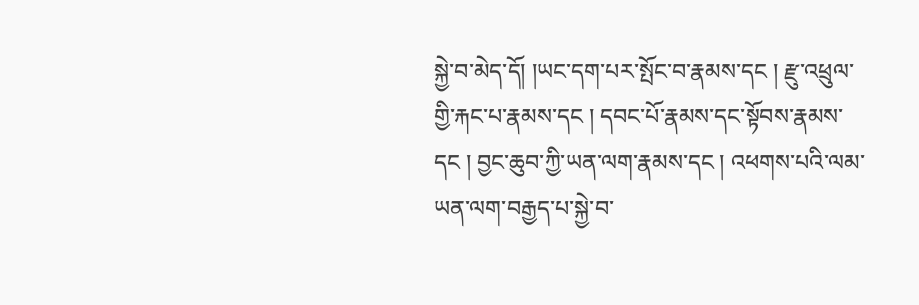སྐྱེ་བ་མེད་དོ། །ཡང་དག་པར་སྤོང་བ་རྣམས་དང ། རྫུ་འཕྲུལ་གྱི་རྐང་པ་རྣམས་དང ། དབང་པོ་རྣམས་དང་སྟོབས་རྣམས་དང ། བྱང་ཆུབ་ཀྱི་ཡན་ལག་རྣམས་དང ། འཕགས་པའི་ལམ་ཡན་ལག་བརྒྱད་པ་སྐྱེ་བ་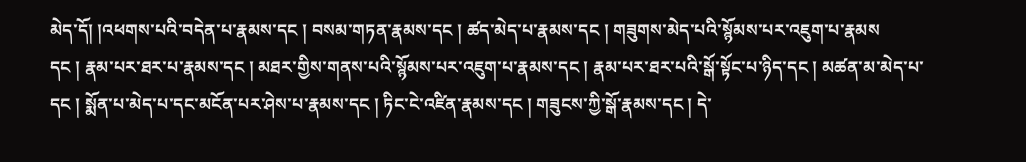མེད་དོ། །འཕགས་པའི་བདེན་པ་རྣམས་དང ། བསམ་གཏན་རྣམས་དང ། ཚད་མེད་པ་རྣམས་དང ། གཟུགས་མེད་པའི་སྙོམས་པར་འཇུག་པ་རྣམས
དང ། རྣམ་པར་ཐར་པ་རྣམས་དང ། མཐར་གྱིས་གནས་པའི་སྙོམས་པར་འཇུག་པ་རྣམས་དང ། རྣམ་པར་ཐར་པའི་སྒོ་སྟོང་པ་ཉིད་དང ། མཚན་མ་མེད་པ་དང ། སྨོན་པ་མེད་པ་དང་མངོན་པར་ཤེས་པ་རྣམས་དང ། ཏིང་ངེ་འཛིན་རྣམས་དང ། གཟུངས་ཀྱི་སྒོ་རྣམས་དང ། དེ་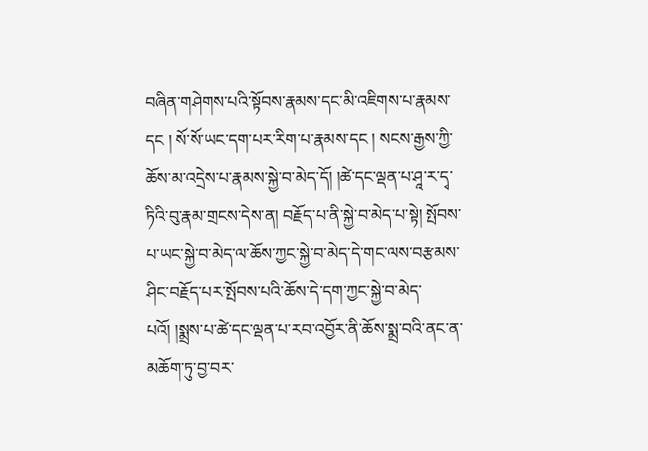བཞིན་གཤེགས་པའི་སྟོབས་རྣམས་དང་མི་འཇིགས་པ་རྣམས་དང ། སོ་སོ་ཡང་དག་པར་རིག་པ་རྣམས་དང ། སངས་རྒྱས་ཀྱི་ཆོས་མ་འདྲེས་པ་རྣམས་སྐྱེ་བ་མེད་དོ། །ཚེ་དང་ལྡན་པ་ཤཱ་ར་དྭ་ཏིའི་བུ་རྣམ་གྲངས་དེས་ན། བརྗོད་པ་ནི་སྐྱེ་བ་མེད་པ་སྟེ། སྤོབས་པ་ཡང་སྐྱེ་བ་མེད་ལ་ཆོས་ཀྱང་སྐྱེ་བ་མེད་དེ་གང་ལས་བརྩམས་ཤིང་བརྗོད་པར་སྤོབས་པའི་ཆོས་དེ་དག་ཀྱང་སྐྱེ་བ་མེད་པའོ། །སྨྲས་པ་ཚེ་དང་ལྡན་པ་རབ་འབྱོར་ནི་ཆོས་སྨྲ་བའི་ནང་ན་མཆོག་ཏུ་བྱ་བར་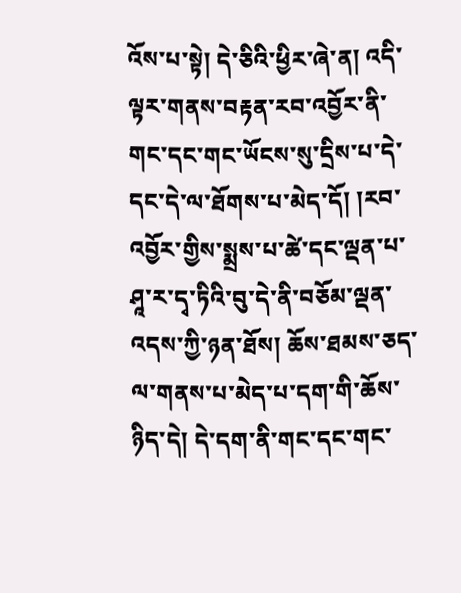འོས་པ་སྟེ། དེ་ཅིའི་ཕྱིར་ཞེ་ན། འདི་ལྟར་གནས་བརྟན་རབ་འབྱོར་ནི་གང་དང་གང་ཡོངས་སུ་དྲིས་པ་དེ་དང་དེ་ལ་ཐོགས་པ་མེད་དོ། །རབ་འབྱོར་གྱིས་སྨྲས་པ་ཚེ་དང་ལྡན་པ་ཤཱ་ར་དྭ་ཏིའི་བུ་དེ་ནི་བཅོམ་ལྡན་འདས་ཀྱི་ཉན་ཐོས། ཆོས་ཐམས་ཅད་ལ་གནས་པ་མེད་པ་དག་གི་ཆོས་ཉིད་དེ། དེ་དག་ནི་གང་དང་གང་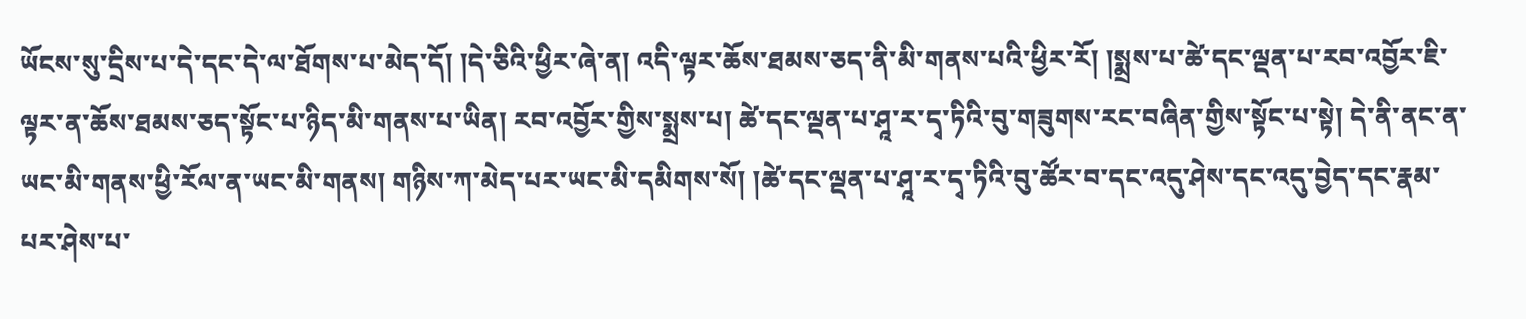ཡོངས་སུ་དྲིས་པ་དེ་དང་དེ་ལ་ཐོགས་པ་མེད་དོ། །དེ་ཅིའི་ཕྱིར་ཞེ་ན། འདི་ལྟར་ཆོས་ཐམས་ཅད་ནི་མི་གནས་པའི་ཕྱིར་རོ། །སྨྲས་པ་ཚེ་དང་ལྡན་པ་རབ་འབྱོར་ཇི་ལྟར་ན་ཆོས་ཐམས་ཅད་སྟོང་པ་ཉིད་མི་གནས་པ་ཡིན། རབ་འབྱོར་གྱིས་སྨྲས་པ། ཚེ་དང་ལྡན་པ་ཤཱ་ར་དྭ་ཏིའི་བུ་གཟུགས་རང་བཞིན་གྱིས་སྟོང་པ་སྟེ། དེ་ནི་ནང་ན་ཡང་མི་གནས་ཕྱི་རོལ་ན་ཡང་མི་གནས། གཉིས་ཀ་མེད་པར་ཡང་མི་དམིགས་སོ། །ཚེ་དང་ལྡན་པ་ཤཱ་ར་དྭ་ཏིའི་བུ་ཚོར་བ་དང་འདུ་ཤེས་དང་འདུ་བྱེད་དང་རྣམ་པར་ཤེས་པ་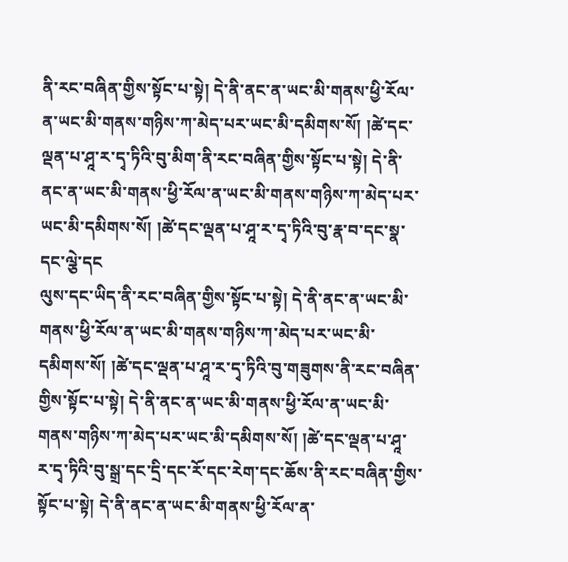ནི་རང་བཞིན་གྱིས་སྟོང་པ་སྟེ། དེ་ནི་ནང་ན་ཡང་མི་གནས་ཕྱི་རོལ་ན་ཡང་མི་གནས་གཉིས་ཀ་མེད་པར་ཡང་མི་དམིགས་སོ། །ཚེ་དང་ལྡན་པ་ཤཱ་ར་དྭ་ཏིའི་བུ་མིག་ནི་རང་བཞིན་གྱིས་སྟོང་པ་སྟེ། དེ་ནི་ནང་ན་ཡང་མི་གནས་ཕྱི་རོལ་ན་ཡང་མི་གནས་གཉིས་ཀ་མེད་པར་ཡང་མི་དམིགས་སོ། །ཚེ་དང་ལྡན་པ་ཤཱ་ར་དྭ་ཏིའི་བུ་རྣ་བ་དང་སྣ་དང་ལྕེ་དང
ལུས་དང་ཡིད་ནི་རང་བཞིན་གྱིས་སྟོང་པ་སྟེ། དེ་ནི་ནང་ན་ཡང་མི་གནས་ཕྱི་རོལ་ན་ཡང་མི་གནས་གཉིས་ཀ་མེད་པར་ཡང་མི་དམིགས་སོ། །ཚེ་དང་ལྡན་པ་ཤཱ་ར་དྭ་ཏིའི་བུ་གཟུགས་ནི་རང་བཞིན་གྱིས་སྟོང་པ་སྟེ། དེ་ནི་ནང་ན་ཡང་མི་གནས་ཕྱི་རོལ་ན་ཡང་མི་གནས་གཉིས་ཀ་མེད་པར་ཡང་མི་དམིགས་སོ། །ཚེ་དང་ལྡན་པ་ཤཱ་ར་དྭ་ཏིའི་བུ་སྒྲ་དང་དྲི་དང་རོ་དང་རེག་དང་ཆོས་ནི་རང་བཞིན་གྱིས་སྟོང་པ་སྟེ། དེ་ནི་ནང་ན་ཡང་མི་གནས་ཕྱི་རོལ་ན་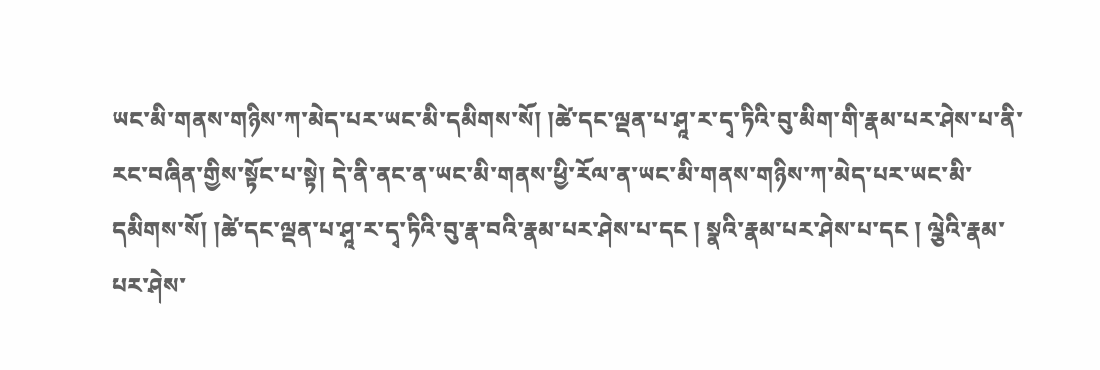ཡང་མི་གནས་གཉིས་ཀ་མེད་པར་ཡང་མི་དམིགས་སོ། །ཚེ་དང་ལྡན་པ་ཤཱ་ར་དྭ་ཏིའི་བུ་མིག་གི་རྣམ་པར་ཤེས་པ་ནི་རང་བཞིན་གྱིས་སྟོང་པ་སྟེ། དེ་ནི་ནང་ན་ཡང་མི་གནས་ཕྱི་རོལ་ན་ཡང་མི་གནས་གཉིས་ཀ་མེད་པར་ཡང་མི་དམིགས་སོ། །ཚེ་དང་ལྡན་པ་ཤཱ་ར་དྭ་ཏིའི་བུ་རྣ་བའི་རྣམ་པར་ཤེས་པ་དང ། སྣའི་རྣམ་པར་ཤེས་པ་དང ། ལྕེའི་རྣམ་པར་ཤེས་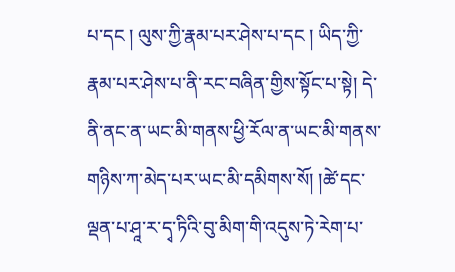པ་དང ། ལུས་ཀྱི་རྣམ་པར་ཤེས་པ་དང ། ཡིད་ཀྱི་རྣམ་པར་ཤེས་པ་ནི་རང་བཞིན་གྱིས་སྟོང་པ་སྟེ། དེ་ནི་ནང་ན་ཡང་མི་གནས་ཕྱི་རོལ་ན་ཡང་མི་གནས་གཉིས་ཀ་མེད་པར་ཡང་མི་དམིགས་སོ། །ཚེ་དང་ལྡན་པ་ཤཱ་ར་དྭ་ཏིའི་བུ་མིག་གི་འདུས་ཏེ་རེག་པ་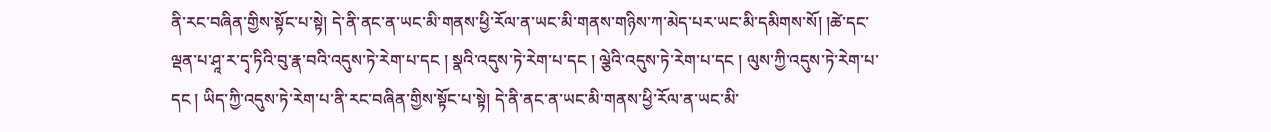ནི་རང་བཞིན་གྱིས་སྟོང་པ་སྟེ། དེ་ནི་ནང་ན་ཡང་མི་གནས་ཕྱི་རོལ་ན་ཡང་མི་གནས་གཉིས་ཀ་མེད་པར་ཡང་མི་དམིགས་སོ། །ཚེ་དང་ལྡན་པ་ཤཱ་ར་དྭ་ཏིའི་བུ་རྣ་བའི་འདུས་ཏེ་རེག་པ་དང ། སྣའི་འདུས་ཏེ་རེག་པ་དང ། ལྕེའི་འདུས་ཏེ་རེག་པ་དང ། ལུས་ཀྱི་འདུས་ཏེ་རེག་པ་དང ། ཡིད་ཀྱི་འདུས་ཏེ་རེག་པ་ནི་རང་བཞིན་གྱིས་སྟོང་པ་སྟེ། དེ་ནི་ནང་ན་ཡང་མི་གནས་ཕྱི་རོལ་ན་ཡང་མི་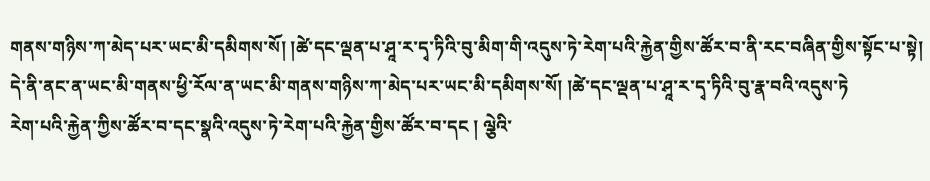གནས་གཉིས་ཀ་མེད་པར་ཡང་མི་དམིགས་སོ། །ཚེ་དང་ལྡན་པ་ཤཱ་ར་དྭ་ཏིའི་བུ་མིག་གི་འདུས་ཏེ་རེག་པའི་རྐྱེན་གྱིས་ཚོར་བ་ནི་རང་བཞིན་གྱིས་སྟོང་པ་སྟེ། དེ་ནི་ནང་ན་ཡང་མི་གནས་ཕྱི་རོལ་ན་ཡང་མི་གནས་གཉིས་ཀ་མེད་པར་ཡང་མི་དམིགས་སོ། །ཚེ་དང་ལྡན་པ་ཤཱ་ར་དྭ་ཏིའི་བུ་རྣ་བའི་འདུས་ཏེ
རེག་པའི་རྐྱེན་ཀྱིས་ཚོར་བ་དང་སྣའི་འདུས་ཏེ་རེག་པའི་རྐྱེན་གྱིས་ཚོར་བ་དང ། ལྕེའི་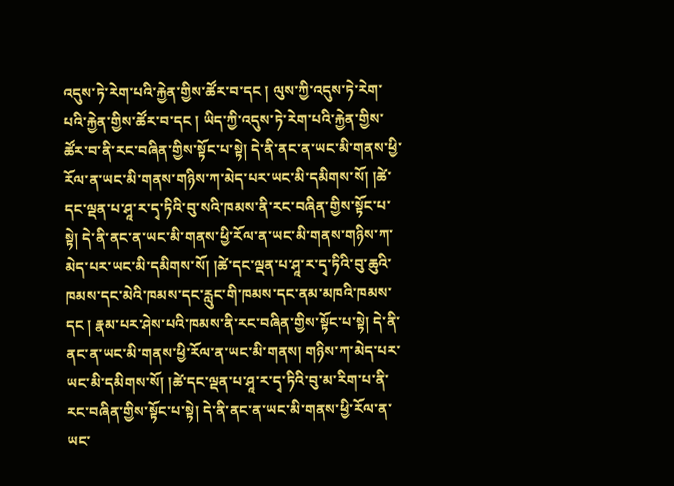འདུས་ཏེ་རེག་པའི་རྐྱེན་གྱིས་ཚོར་བ་དང ། ལུས་ཀྱི་འདུས་ཏེ་རེག་པའི་རྐྱེན་གྱིས་ཚོར་བ་དང ། ཡིད་ཀྱི་འདུས་ཏེ་རེག་པའི་རྐྱེན་གྱིས་ཚོར་བ་ནི་རང་བཞིན་གྱིས་སྟོང་པ་སྟེ། དེ་ནི་ནང་ན་ཡང་མི་གནས་ཕྱི་རོལ་ན་ཡང་མི་གནས་གཉིས་ཀ་མེད་པར་ཡང་མི་དམིགས་སོ། །ཚེ་དང་ལྡན་པ་ཤཱ་ར་དྭ་ཏིའི་བུ་སའི་ཁམས་ནི་རང་བཞིན་གྱིས་སྟོང་པ་སྟེ། དེ་ནི་ནང་ན་ཡང་མི་གནས་ཕྱི་རོལ་ན་ཡང་མི་གནས་གཉིས་ཀ་མེད་པར་ཡང་མི་དམིགས་སོ། །ཚེ་དང་ལྡན་པ་ཤཱ་ར་དྭ་ཏིའི་བུ་ཆུའི་ཁམས་དང་མེའི་ཁམས་དང་རླུང་གི་ཁམས་དང་ནམ་མཁའི་ཁམས་དང ། རྣམ་པར་ཤེས་པའི་ཁམས་ནི་རང་བཞིན་གྱིས་སྟོང་པ་སྟེ། དེ་ནི་ནང་ན་ཡང་མི་གནས་ཕྱི་རོལ་ན་ཡང་མི་གནས། གཉིས་ཀ་མེད་པར་ཡང་མི་དམིགས་སོ། །ཚེ་དང་ལྡན་པ་ཤཱ་ར་དྭ་ཏིའི་བུ་མ་རིག་པ་ནི་རང་བཞིན་གྱིས་སྟོང་པ་སྟེ། དེ་ནི་ནང་ན་ཡང་མི་གནས་ཕྱི་རོལ་ན་ཡང་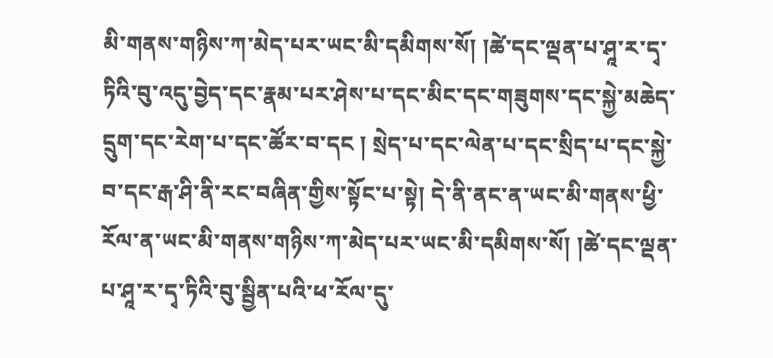མི་གནས་གཉིས་ཀ་མེད་པར་ཡང་མི་དམིགས་སོ། །ཚེ་དང་ལྡན་པ་ཤཱ་ར་དྭ་ཏིའི་བུ་འདུ་བྱེད་དང་རྣམ་པར་ཤེས་པ་དང་མིང་དང་གཟུགས་དང་སྐྱེ་མཆེད་དྲུག་དང་རེག་པ་དང་ཚོར་བ་དང ། སྲེད་པ་དང་ལེན་པ་དང་སྲིད་པ་དང་སྐྱེ་བ་དང་རྒ་ཤི་ནི་རང་བཞིན་གྱིས་སྟོང་པ་སྟེ། དེ་ནི་ནང་ན་ཡང་མི་གནས་ཕྱི་རོལ་ན་ཡང་མི་གནས་གཉིས་ཀ་མེད་པར་ཡང་མི་དམིགས་སོ། །ཚེ་དང་ལྡན་པ་ཤཱ་ར་དྭ་ཏིའི་བུ་སྦྱིན་པའི་ཕ་རོལ་དུ་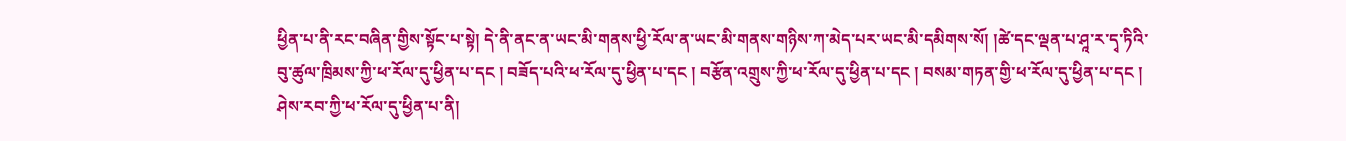ཕྱིན་པ་ནི་རང་བཞིན་གྱིས་སྟོང་པ་སྟེ། དེ་ནི་ནང་ན་ཡང་མི་གནས་ཕྱི་རོལ་ན་ཡང་མི་གནས་གཉིས་ཀ་མེད་པར་ཡང་མི་དམིགས་སོ། །ཚེ་དང་ལྡན་པ་ཤཱ་ར་དྭ་ཏིའི་བུ་ཚུལ་ཁྲིམས་ཀྱི་ཕ་རོལ་དུ་ཕྱིན་པ་དང ། བཟོད་པའི་ཕ་རོལ་དུ་ཕྱིན་པ་དང ། བརྩོན་འགྲུས་ཀྱི་ཕ་རོལ་དུ་ཕྱིན་པ་དང ། བསམ་གཏན་གྱི་ཕ་རོལ་དུ་ཕྱིན་པ་དང ། ཤེས་རབ་ཀྱི་ཕ་རོལ་དུ་ཕྱིན་པ་ནི།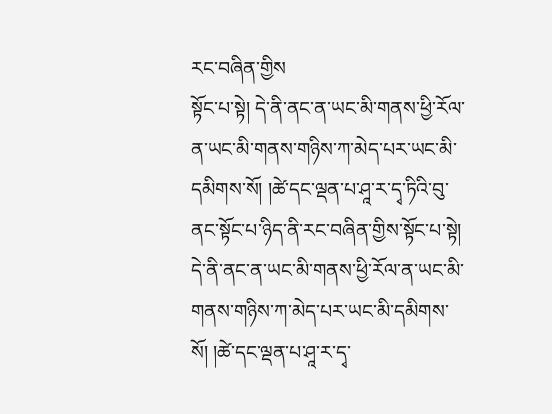རང་བཞིན་གྱིས
སྟོང་པ་སྟེ། དེ་ནི་ནང་ན་ཡང་མི་གནས་ཕྱི་རོལ་ན་ཡང་མི་གནས་གཉིས་ཀ་མེད་པར་ཡང་མི་དམིགས་སོ། །ཚེ་དང་ལྡན་པ་ཤཱ་ར་དྭ་ཏིའི་བུ་ནང་སྟོང་པ་ཉིད་ནི་རང་བཞིན་གྱིས་སྟོང་པ་སྟེ། དེ་ནི་ནང་ན་ཡང་མི་གནས་ཕྱི་རོལ་ན་ཡང་མི་གནས་གཉིས་ཀ་མེད་པར་ཡང་མི་དམིགས་སོ། །ཚེ་དང་ལྡན་པ་ཤཱ་ར་དྭ་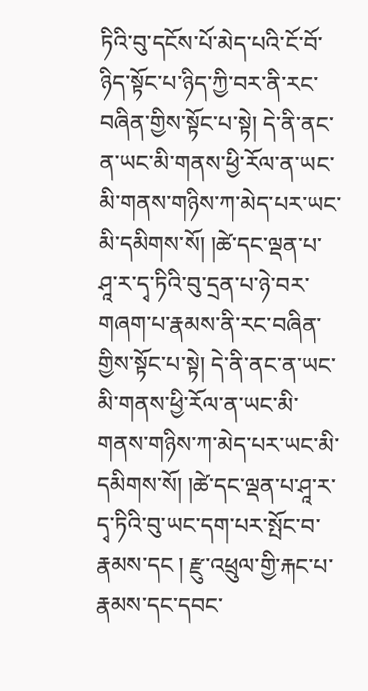ཏིའི་བུ་དངོས་པོ་མེད་པའི་ངོ་བོ་ཉིད་སྟོང་པ་ཉིད་ཀྱི་བར་ནི་རང་བཞིན་གྱིས་སྟོང་པ་སྟེ། དེ་ནི་ནང་ན་ཡང་མི་གནས་ཕྱི་རོལ་ན་ཡང་མི་གནས་གཉིས་ཀ་མེད་པར་ཡང་མི་དམིགས་སོ། །ཚེ་དང་ལྡན་པ་ཤཱ་ར་དྭ་ཏིའི་བུ་དྲན་པ་ཉེ་བར་གཞག་པ་རྣམས་ནི་རང་བཞིན་གྱིས་སྟོང་པ་སྟེ། དེ་ནི་ནང་ན་ཡང་མི་གནས་ཕྱི་རོལ་ན་ཡང་མི་གནས་གཉིས་ཀ་མེད་པར་ཡང་མི་དམིགས་སོ། །ཚེ་དང་ལྡན་པ་ཤཱ་ར་དྭ་ཏིའི་བུ་ཡང་དག་པར་སྤོང་བ་རྣམས་དང ། རྫུ་འཕྲུལ་གྱི་རྐང་པ་རྣམས་དང་དབང་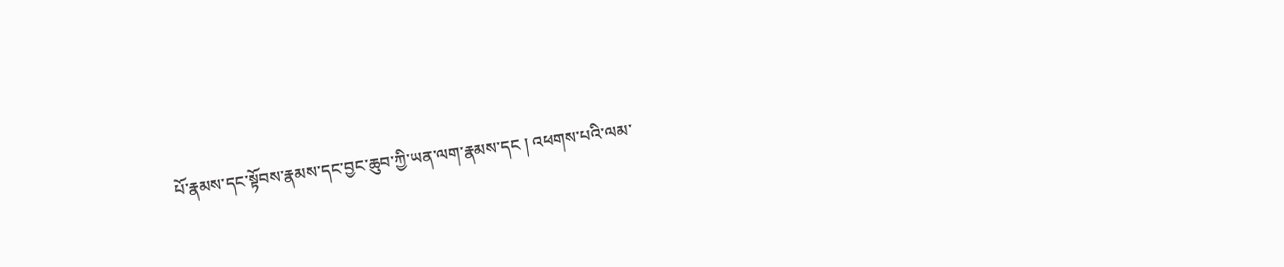པོ་རྣམས་དང་སྟོབས་རྣམས་དང་བྱང་ཆུབ་ཀྱི་ཡན་ལག་རྣམས་དང ། འཕགས་པའི་ལམ་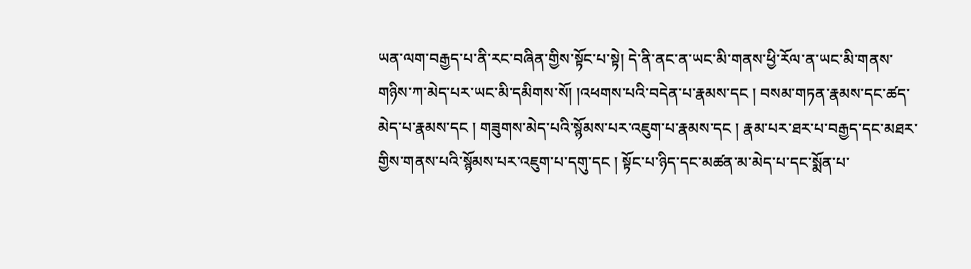ཡན་ལག་བརྒྱད་པ་ནི་རང་བཞིན་གྱིས་སྟོང་པ་སྟེ། དེ་ནི་ནང་ན་ཡང་མི་གནས་ཕྱི་རོལ་ན་ཡང་མི་གནས་གཉིས་ཀ་མེད་པར་ཡང་མི་དམིགས་སོ། །འཕགས་པའི་བདེན་པ་རྣམས་དང ། བསམ་གཏན་རྣམས་དང་ཚད་མེད་པ་རྣམས་དང ། གཟུགས་མེད་པའི་སྙོམས་པར་འཇུག་པ་རྣམས་དང ། རྣམ་པར་ཐར་པ་བརྒྱད་དང་མཐར་གྱིས་གནས་པའི་སྙོམས་པར་འཇུག་པ་དགུ་དང ། སྟོང་པ་ཉིད་དང་མཚན་མ་མེད་པ་དང་སྨོན་པ་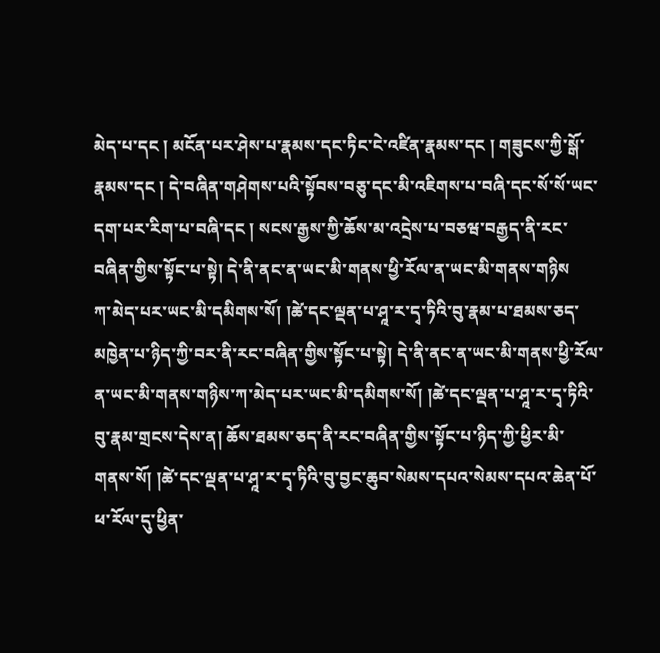མེད་པ་དང ། མངོན་པར་ཤེས་པ་རྣམས་དང་ཏིང་ངེ་འཛིན་རྣམས་དང ། གཟུངས་ཀྱི་སྒོ་རྣམས་དང ། དེ་བཞིན་གཤེགས་པའི་སྟོབས་བཅུ་དང་མི་འཇིགས་པ་བཞི་དང་སོ་སོ་ཡང་དག་པར་རིག་པ་བཞི་དང ། སངས་རྒྱས་ཀྱི་ཆོས་མ་འདྲེས་པ་བཅཝ་བརྒྱད་ནི་རང་བཞིན་གྱིས་སྟོང་པ་སྟེ། དེ་ནི་ནང་ན་ཡང་མི་གནས་ཕྱི་རོལ་ན་ཡང་མི་གནས་གཉིས
ཀ་མེད་པར་ཡང་མི་དམིགས་སོ། །ཚེ་དང་ལྡན་པ་ཤཱ་ར་དྭ་ཏིའི་བུ་རྣམ་པ་ཐམས་ཅད་མཁྱེན་པ་ཉིད་ཀྱི་བར་ནི་རང་བཞིན་གྱིས་སྟོང་པ་སྟེ། དེ་ནི་ནང་ན་ཡང་མི་གནས་ཕྱི་རོལ་ན་ཡང་མི་གནས་གཉིས་ཀ་མེད་པར་ཡང་མི་དམིགས་སོ། །ཚེ་དང་ལྡན་པ་ཤཱ་ར་དྭ་ཏིའི་བུ་རྣམ་གྲངས་དེས་ན། ཆོས་ཐམས་ཅད་ནི་རང་བཞིན་གྱིས་སྟོང་པ་ཉིད་ཀྱི་ཕྱིར་མི་གནས་སོ། །ཚེ་དང་ལྡན་པ་ཤཱ་ར་དྭ་ཏིའི་བུ་བྱང་ཆུབ་སེམས་དཔའ་སེམས་དཔའ་ཆེན་པོ་ཕ་རོལ་དུ་ཕྱིན་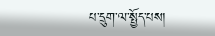པ་དྲུག་ལ་སྤྱོད་པས།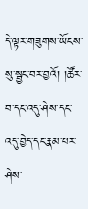དེ་ལྟར་གཟུགས་ཡོངས་སུ་སྦྱང་བར་བྱའོ། །ཚོར་བ་དང་འདུ་ཤེས་དང་འདུ་བྱེད་དང་རྣམ་པར་ཤེས་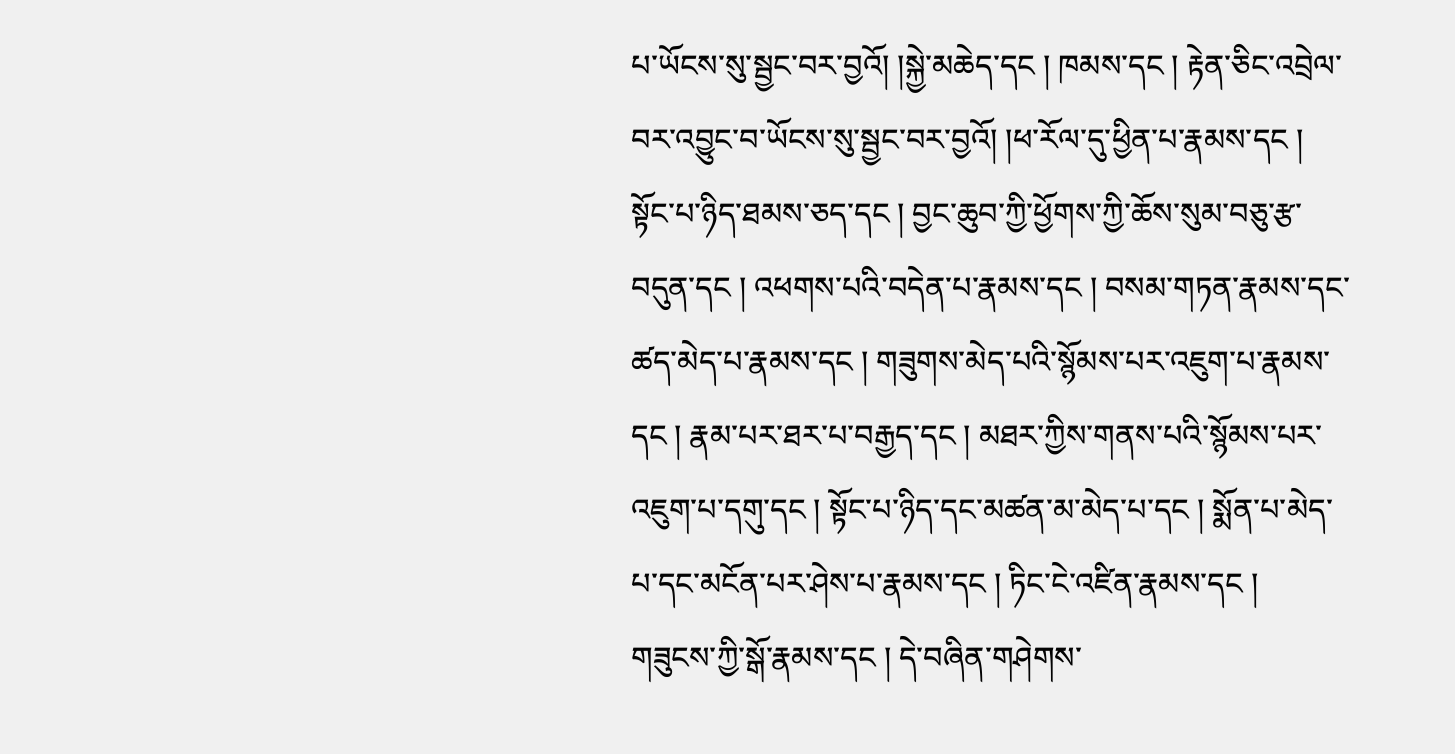པ་ཡོངས་སུ་སྦྱང་བར་བྱའོ། །སྐྱེ་མཆེད་དང ། ཁམས་དང ། རྟེན་ཅིང་འབྲེལ་བར་འབྱུང་བ་ཡོངས་སུ་སྦྱང་བར་བྱའོ། །ཕ་རོལ་དུ་ཕྱིན་པ་རྣམས་དང ། སྟོང་པ་ཉིད་ཐམས་ཅད་དང ། བྱང་ཆུབ་ཀྱི་ཕྱོགས་ཀྱི་ཆོས་སུམ་བཅུ་རྩ་བདུན་དང ། འཕགས་པའི་བདེན་པ་རྣམས་དང ། བསམ་གཏན་རྣམས་དང་ཚད་མེད་པ་རྣམས་དང ། གཟུགས་མེད་པའི་སྙོམས་པར་འཇུག་པ་རྣམས་དང ། རྣམ་པར་ཐར་པ་བརྒྱད་དང ། མཐར་ཀྱིས་གནས་པའི་སྙོམས་པར་འཇུག་པ་དགུ་དང ། སྟོང་པ་ཉིད་དང་མཚན་མ་མེད་པ་དང ། སྨོན་པ་མེད་པ་དང་མངོན་པར་ཤེས་པ་རྣམས་དང ། ཏིང་ངེ་འཛིན་རྣམས་དང ། གཟུངས་ཀྱི་སྒོ་རྣམས་དང ། དེ་བཞིན་གཤེགས་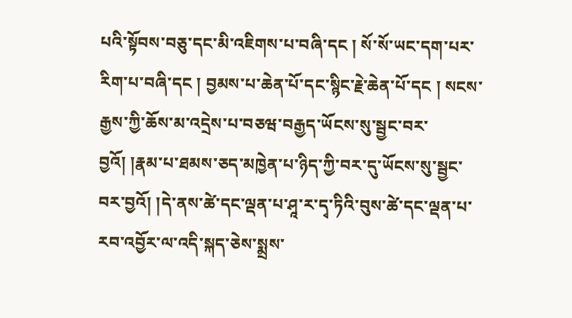པའི་སྟོབས་བཅུ་དང་མི་འཇིགས་པ་བཞི་དང ། སོ་སོ་ཡང་དག་པར་རིག་པ་བཞི་དང ། བྱམས་པ་ཆེན་པོ་དང་སྙིང་རྗེ་ཆེན་པོ་དང ། སངས་རྒྱས་ཀྱི་ཆོས་མ་འདྲེས་པ་བཅཝ་བརྒྱད་ཡོངས་སུ་སྦྱང་བར་བྱའོ། །རྣམ་པ་ཐམས་ཅད་མཁྱེན་པ་ཉིད་ཀྱི་བར་དུ་ཡོངས་སུ་སྦྱང་བར་བྱའོ། །དེ་ནས་ཚེ་དང་ལྡན་པ་ཤཱ་ར་དྭ་ཏིའི་བུས་ཚེ་དང་ལྡན་པ་རབ་འབྱོར་ལ་འདི་སྐད་ཅེས་སྨྲས་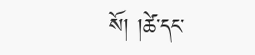སོ། །ཚེ་དང་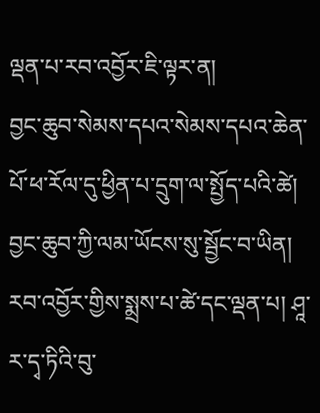ལྡན་པ་རབ་འབྱོར་ཇི་ལྟར་ན།
བྱང་ཆུབ་སེམས་དཔའ་སེམས་དཔའ་ཆེན་པོ་ཕ་རོལ་དུ་ཕྱིན་པ་དྲུག་ལ་སྤྱོད་པའི་ཚེ། བྱང་ཆུབ་ཀྱི་ལམ་ཡོངས་སུ་སྦྱོང་བ་ཡིན། རབ་འབྱོར་གྱིས་སྨྲས་པ་ཚེ་དང་ལྡན་པ། ཤཱ་ར་དྭ་ཏིའི་བུ་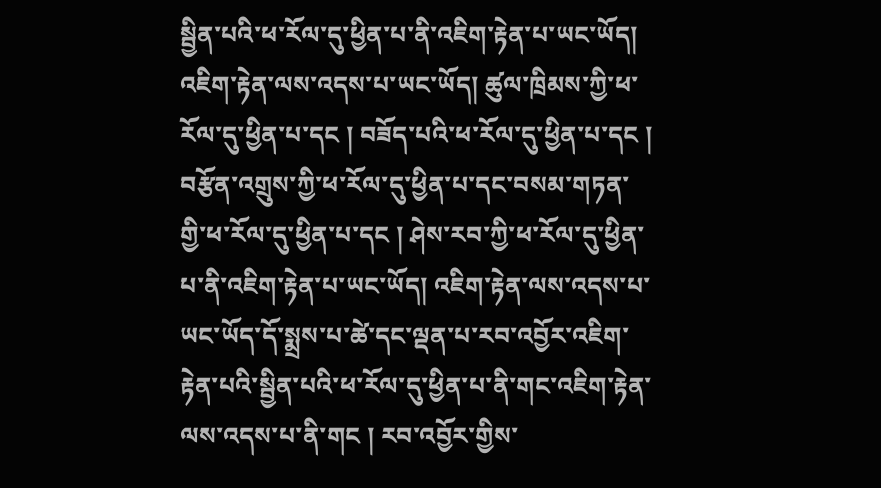སྦྱིན་པའི་ཕ་རོལ་དུ་ཕྱིན་པ་ནི་འཇིག་རྟེན་པ་ཡང་ཡོད། འཇིག་རྟེན་ལས་འདས་པ་ཡང་ཡོད། ཚུལ་ཁྲིམས་ཀྱི་ཕ་རོལ་དུ་ཕྱིན་པ་དང ། བཟོད་པའི་ཕ་རོལ་དུ་ཕྱིན་པ་དང ། བརྩོན་འགྲུས་ཀྱི་ཕ་རོལ་དུ་ཕྱིན་པ་དང་བསམ་གཏན་གྱི་ཕ་རོལ་དུ་ཕྱིན་པ་དང ། ཤེས་རབ་ཀྱི་ཕ་རོལ་དུ་ཕྱིན་པ་ནི་འཇིག་རྟེན་པ་ཡང་ཡོད། འཇིག་རྟེན་ལས་འདས་པ་ཡང་ཡོད་དོ་སྨྲས་པ་ཚེ་དང་ལྡན་པ་རབ་འབྱོར་འཇིག་རྟེན་པའི་སྦྱིན་པའི་ཕ་རོལ་དུ་ཕྱིན་པ་ནི་གང་འཇིག་རྟེན་ལས་འདས་པ་ནི་གང ། རབ་འབྱོར་གྱིས་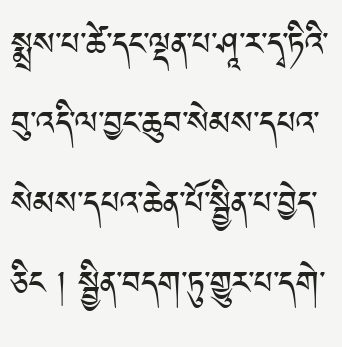སྨྲས་པ་ཚེ་དང་ལྡན་པ་ཤཱ་ར་དྭ་ཏིའི་བུ་འདི་ལ་བྱང་ཆུབ་སེམས་དཔའ་སེམས་དཔའ་ཆེན་པོ་སྦྱིན་པ་བྱེད་ཅིང ། སྦྱིན་བདག་ཏུ་གྱུར་པ་དགེ་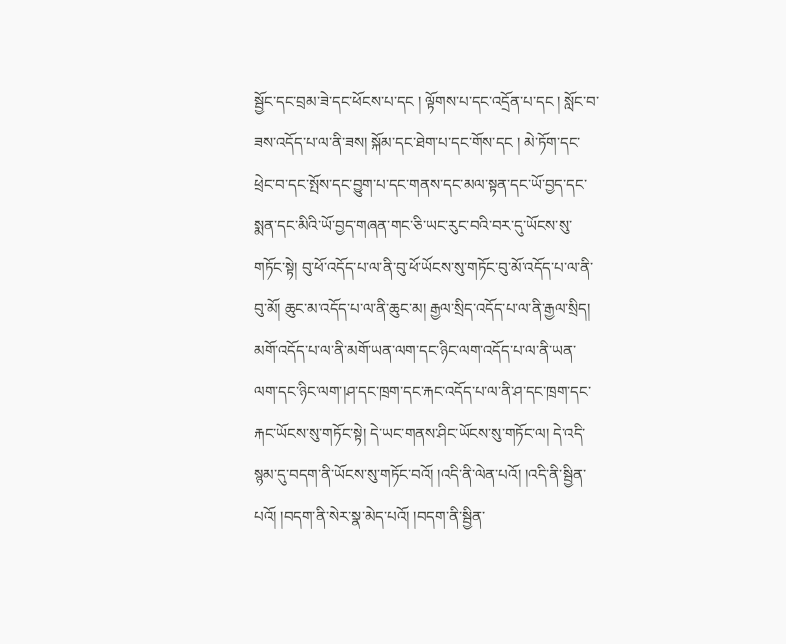སྦྱོང་དང་བྲམ་ཟེ་དང་ཕོངས་པ་དང ། ལྟོགས་པ་དང་འདྲོན་པ་དང ། སློང་བ་ཟས་འདོད་པ་ལ་ནི་ཟས། སྐོམ་དང་ཐེག་པ་དང་གོས་དང ། མེ་ཏོག་དང་ཕྲེང་བ་དང་སྤོས་དང་བྱུག་པ་དང་གནས་དང་མལ་སྟན་དང་ཡོ་བྱད་དང་སྨན་དང་མིའི་ཡོ་བྱད་གཞན་གང་ཅི་ཡང་རུང་བའི་བར་དུ་ཡོངས་སུ་གཏོང་སྟེ། བུ་ཕོ་འདོད་པ་ལ་ནི་བུ་ཕོ་ཡོངས་སུ་གཏོང་བུ་མོ་འདོད་པ་ལ་ནི་བུ་མོ། ཆུང་མ་འདོད་པ་ལ་ནི་ཆུང་མ། རྒྱལ་སྲིད་འདོད་པ་ལ་ནི་རྒྱལ་སྲིད། མགོ་འདོད་པ་ལ་ནི་མགོ་ཡན་ལག་དང་ཉིང་ལག་འདོད་པ་ལ་ནི་ཡན་ལག་དང་ཉིང་ལག་།ཤ་དང་ཁྲག་དང་རྐང་འདོད་པ་ལ་ནི་ཤ་དང་ཁྲག་དང་རྐང་ཡོངས་སུ་གཏོང་སྟེ། དེ་ཡང་གནས་ཤིང་ཡོངས་སུ་གཏོང་ལ། དེ་འདི་སྙམ་དུ་བདག་ནི་ཡོངས་སུ་གཏོང་བའོ། །འདི་ནི་ལེན་པའོ། །འདི་ནི་སྦྱིན་པའོ། །བདག་ནི་སེར་སྣ་མེད་པའོ། །བདག་ནི་སྦྱིན་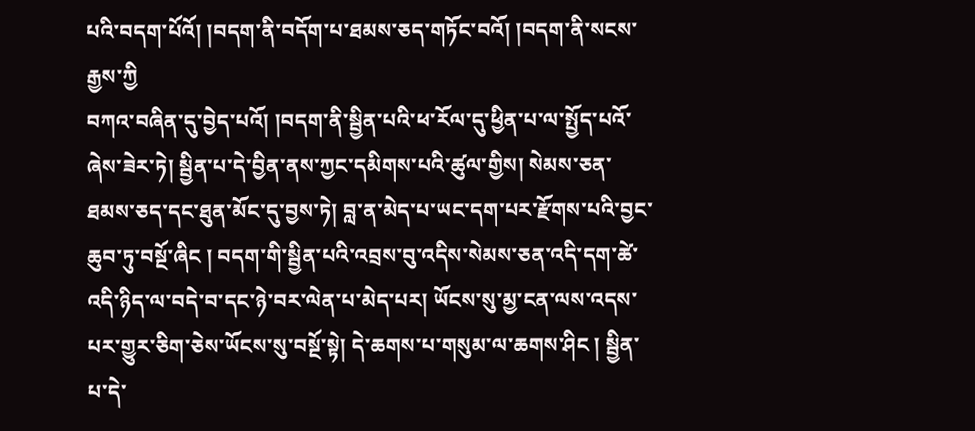པའི་བདག་པོའོ། །བདག་ནི་བདོག་པ་ཐམས་ཅད་གཏོང་བའོ། །བདག་ནི་སངས་རྒྱས་ཀྱི
བཀའ་བཞིན་དུ་བྱེད་པའོ། །བདག་ནི་སྦྱིན་པའི་ཕ་རོལ་དུ་ཕྱིན་པ་ལ་སྤྱོད་པའོ་ཞེས་ཟེར་ཏེ། སྦྱིན་པ་དེ་བྱིན་ནས་ཀྱང་དམིགས་པའི་ཚུལ་གྱིས། སེམས་ཅན་ཐམས་ཅད་དང་ཐུན་མོང་དུ་བྱས་ཏེ། བླ་ན་མེད་པ་ཡང་དག་པར་རྫོགས་པའི་བྱང་ཆུབ་ཏུ་བསྔོ་ཞིང ། བདག་གི་སྦྱིན་པའི་འབྲས་བུ་འདིས་སེམས་ཅན་འདི་དག་ཚེ་འདི་ཉིད་ལ་བདེ་བ་དང་ཉེ་བར་ལེན་པ་མེད་པར། ཡོངས་སུ་མྱ་ངན་ལས་འདས་པར་གྱུར་ཅིག་ཅེས་ཡོངས་སུ་བསྔོ་སྟེ། དེ་ཆགས་པ་གསུམ་ལ་ཆགས་ཤིང ། སྦྱིན་པ་དེ་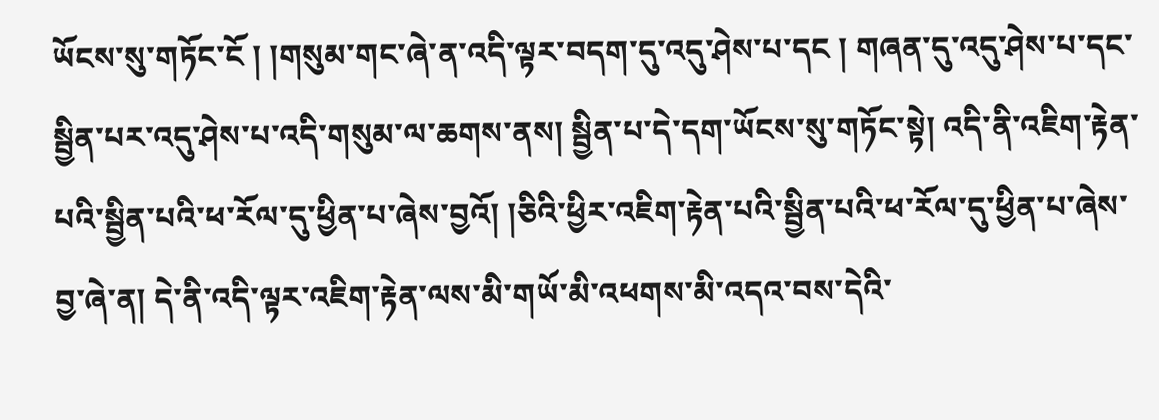ཡོངས་སུ་གཏོང་ངོ ། །གསུམ་གང་ཞེ་ན་འདི་ལྟར་བདག་དུ་འདུ་ཤེས་པ་དང ། གཞན་དུ་འདུ་ཤེས་པ་དང་སྦྱིན་པར་འདུ་ཤེས་པ་འདི་གསུམ་ལ་ཆགས་ནས། སྦྱིན་པ་དེ་དག་ཡོངས་སུ་གཏོང་སྟེ། འདི་ནི་འཇིག་རྟེན་པའི་སྦྱིན་པའི་ཕ་རོལ་དུ་ཕྱིན་པ་ཞེས་བྱའོ། །ཅིའི་ཕྱིར་འཇིག་རྟེན་པའི་སྦྱིན་པའི་ཕ་རོལ་དུ་ཕྱིན་པ་ཞེས་བྱ་ཞེ་ན། དེ་ནི་འདི་ལྟར་འཇིག་རྟེན་ལས་མི་གཡོ་མི་འཕགས་མི་འདའ་བས་དེའི་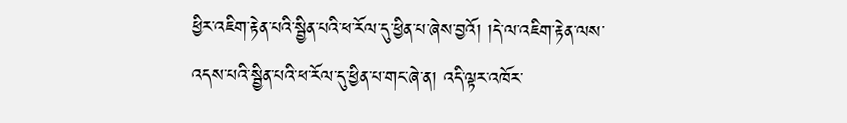ཕྱིར་འཇིག་རྟེན་པའི་སྦྱིན་པའི་ཕ་རོལ་དུ་ཕྱིན་པ་ཞེས་བྱའོ། །དེ་ལ་འཇིག་རྟེན་ལས་འདས་པའི་སྦྱིན་པའི་ཕ་རོལ་དུ་ཕྱིན་པ་གང་ཞེ་ན། འདི་ལྟར་འཁོར་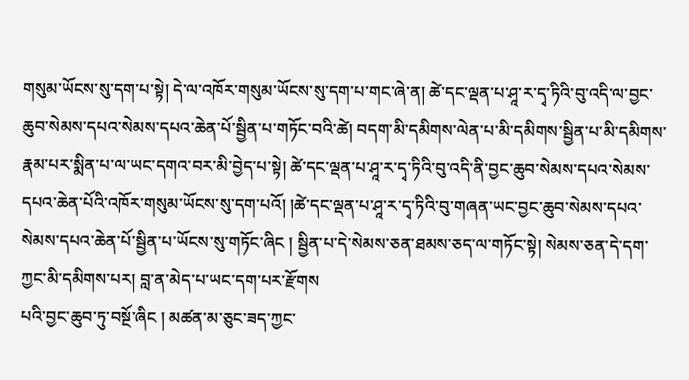གསུམ་ཡོངས་སུ་དག་པ་སྟེ། དེ་ལ་འཁོར་གསུམ་ཡོངས་སུ་དག་པ་གང་ཞེ་ན། ཚེ་དང་ལྡན་པ་ཤཱ་ར་དྭ་ཏིའི་བུ་འདི་ལ་བྱང་ཆུབ་སེམས་དཔའ་སེམས་དཔའ་ཆེན་པོ་སྦྱིན་པ་གཏོང་བའི་ཚེ། བདག་མི་དམིགས་ལེན་པ་མི་དམིགས་སྦྱིན་པ་མི་དམིགས་རྣམ་པར་སྨིན་པ་ལ་ཡང་དགའ་བར་མི་བྱེད་པ་སྟེ། ཚེ་དང་ལྡན་པ་ཤཱ་ར་དྭ་ཏིའི་བུ་འདི་ནི་བྱང་ཆུབ་སེམས་དཔའ་སེམས་དཔའ་ཆེན་པོའི་འཁོར་གསུམ་ཡོངས་སུ་དག་པའོ། །ཚེ་དང་ལྡན་པ་ཤཱ་ར་དྭ་ཏིའི་བུ་གཞན་ཡང་བྱང་ཆུབ་སེམས་དཔའ་སེམས་དཔའ་ཆེན་པོ་སྦྱིན་པ་ཡོངས་སུ་གཏོང་ཞིང ། སྦྱིན་པ་དེ་སེམས་ཅན་ཐམས་ཅད་ལ་གཏོང་སྟེ། སེམས་ཅན་དེ་དག་ཀྱང་མི་དམིགས་པར། བླ་ན་མེད་པ་ཡང་དག་པར་རྫོགས
པའི་བྱང་ཆུབ་ཏུ་བསྔོ་ཞིང ། མཚན་མ་ཅུང་ཟད་ཀྱང་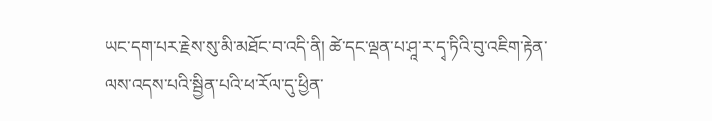ཡང་དག་པར་རྗེས་སུ་མི་མཐོང་བ་འདི་ནི། ཚེ་དང་ལྡན་པ་ཤཱ་ར་དྭ་ཏིའི་བུ་འཇིག་རྟེན་ལས་འདས་པའི་སྦྱིན་པའི་ཕ་རོལ་དུ་ཕྱིན་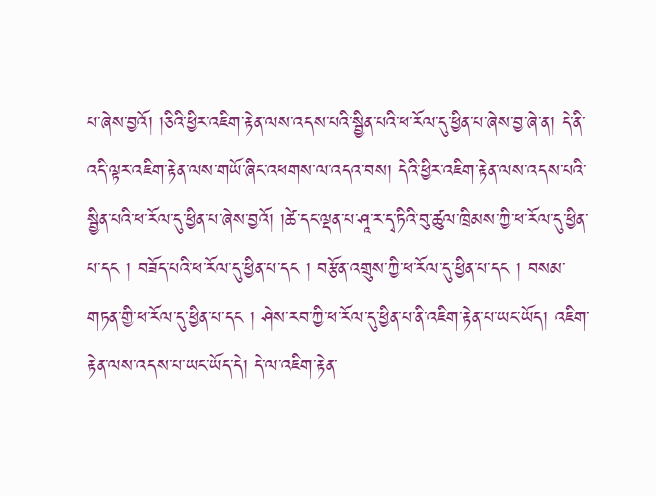པ་ཞེས་བྱའོ། །ཅིའི་ཕྱིར་འཇིག་རྟེན་ལས་འདས་པའི་སྦྱིན་པའི་ཕ་རོལ་དུ་ཕྱིན་པ་ཞེས་བྱ་ཞེ་ན། དེ་ནི་འདི་ལྟར་འཇིག་རྟེན་ལས་གཡོ་ཞིང་འཕགས་ལ་འདའ་བས། དེའི་ཕྱིར་འཇིག་རྟེན་ལས་འདས་པའི་སྦྱིན་པའི་ཕ་རོལ་དུ་ཕྱིན་པ་ཞེས་བྱའོ། །ཚེ་དང་ལྡན་པ་ཤཱ་ར་དྭ་ཏིའི་བུ་ཚུལ་ཁྲིམས་ཀྱི་ཕ་རོལ་དུ་ཕྱིན་པ་དང ། བཟོད་པའི་ཕ་རོལ་དུ་ཕྱིན་པ་དང ། བརྩོན་འགྲུས་ཀྱི་ཕ་རོལ་དུ་ཕྱིན་པ་དང ། བསམ་གཏན་གྱི་ཕ་རོལ་དུ་ཕྱིན་པ་དང ། ཤེས་རབ་ཀྱི་ཕ་རོལ་དུ་ཕྱིན་པ་ནི་འཇིག་རྟེན་པ་ཡང་ཡོད། འཇིག་རྟེན་ལས་འདས་པ་ཡང་ཡོད་དེ། དེ་ལ་འཇིག་རྟེན་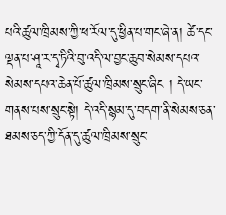པའི་ཚུལ་ཁྲིམས་ཀྱི་ཕ་རོལ་དུ་ཕྱིན་པ་གང་ཞེ་ན། ཚེ་དང་ལྡན་པ་ཤཱ་ར་དྭ་ཏིའི་བུ་འདི་ལ་བྱང་ཆུབ་སེམས་དཔའ་སེམས་དཔའ་ཆེན་པོ་ཚུལ་ཁྲིམས་སྲུང་ཞིང ། དེ་ཡང་གནས་པས་སྲུང་སྟེ། དེ་འདི་སྙམ་དུ་བདག་ནི་སེམས་ཅན་ཐམས་ཅད་ཀྱི་དོན་དུ་ཚུལ་ཁྲིམས་སྲུང་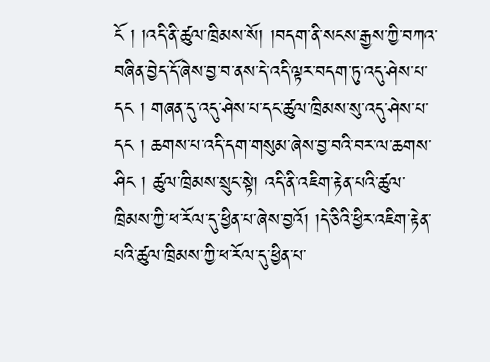ངོ ། །འདི་ནི་ཚུལ་ཁྲིམས་སོ། །བདག་ནི་སངས་རྒྱས་ཀྱི་བཀའ་བཞིན་བྱེད་དོ་ཞེས་བྱ་བ་ནས་དེ་འདི་ལྟར་བདག་ཏུ་འདུ་ཤེས་པ་དང ། གཞན་དུ་འདུ་ཤེས་པ་དང་ཚུལ་ཁྲིམས་སུ་འདུ་ཤེས་པ་དང ། ཆགས་པ་འདི་དག་གསུམ་ཞེས་བྱ་བའི་བར་ལ་ཆགས་ཤིང ། ཚུལ་ཁྲིམས་སྲུང་སྟེ། འདི་ནི་འཇིག་རྟེན་པའི་ཚུལ་ཁྲིམས་ཀྱི་ཕ་རོལ་དུ་ཕྱིན་པ་ཞེས་བྱའོ། །དེ་ཅིའི་ཕྱིར་འཇིག་རྟེན་པའི་ཚུལ་ཁྲིམས་ཀྱི་ཕ་རོལ་དུ་ཕྱིན་པ་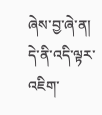ཞེས་བྱ་ཞེ་ན། དེ་ནི་འདི་ལྟར་འཇིག་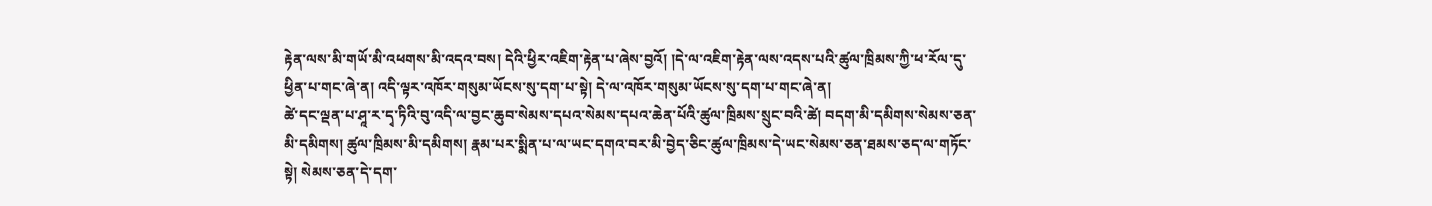རྟེན་ལས་མི་གཡོ་མི་འཕགས་མི་འདའ་བས། དེའི་ཕྱིར་འཇིག་རྟེན་པ་ཞེས་བྱའོ། །དེ་ལ་འཇིག་རྟེན་ལས་འདས་པའི་ཚུལ་ཁྲིམས་ཀྱི་ཕ་རོལ་དུ་ཕྱིན་པ་གང་ཞེ་ན། འདི་ལྟར་འཁོར་གསུམ་ཡོངས་སུ་དག་པ་སྟེ། དེ་ལ་འཁོར་གསུམ་ཡོངས་སུ་དག་པ་གང་ཞེ་ན།
ཚེ་དང་ལྡན་པ་ཤཱ་ར་དྭ་ཏིའི་བུ་འདི་ལ་བྱང་ཆུབ་སེམས་དཔའ་སེམས་དཔའ་ཆེན་པོའི་ཚུལ་ཁྲིམས་སྲུང་བའི་ཚེ། བདག་མི་དམིགས་སེམས་ཅན་མི་དམིགས། ཚུལ་ཁྲིམས་མི་དམིགས། རྣམ་པར་སྨིན་པ་ལ་ཡང་དགའ་བར་མི་བྱེད་ཅིང་ཚུལ་ཁྲིམས་དེ་ཡང་སེམས་ཅན་ཐམས་ཅད་ལ་གཏོང་སྟེ། སེམས་ཅན་དེ་དག་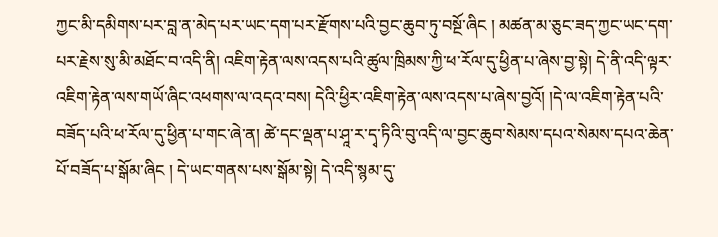ཀྱང་མི་དམིགས་པར་བླ་ན་མེད་པར་ཡང་དག་པར་རྫོགས་པའི་བྱང་ཆུབ་ཏུ་བསྔོ་ཞིང ། མཚན་མ་ཅུང་ཟད་ཀྱང་ཡང་དག་པར་རྗེས་སུ་མི་མཐོང་བ་འདི་ནི། འཇིག་རྟེན་ལས་འདས་པའི་ཚུལ་ཁྲིམས་ཀྱི་ཕ་རོལ་དུ་ཕྱིན་པ་ཞེས་བྱ་སྟེ། དེ་ནི་འདི་ལྟར་འཇིག་རྟེན་ལས་གཡོ་ཞིང་འཕགས་ལ་འདའ་བས། དེའི་ཕྱིར་འཇིག་རྟེན་ལས་འདས་པ་ཞེས་བྱའོ། །དེ་ལ་འཇིག་རྟེན་པའི་བཟོད་པའི་ཕ་རོལ་དུ་ཕྱིན་པ་གང་ཞེ་ན། ཚེ་དང་ལྡན་པ་ཤཱ་ར་དྭ་ཏིའི་བུ་འདི་ལ་བྱང་ཆུབ་སེམས་དཔའ་སེམས་དཔའ་ཆེན་པོ་བཟོད་པ་སྒོམ་ཞིང ། དེ་ཡང་གནས་པས་སྒོམ་སྟེ། དེ་འདི་སྙམ་དུ་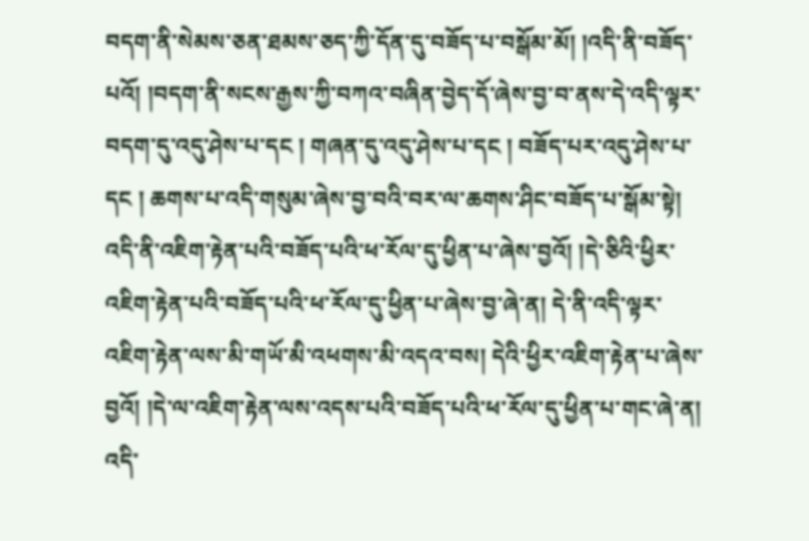བདག་ནི་སེམས་ཅན་ཐམས་ཅད་ཀྱི་དོན་དུ་བཟོད་པ་བསྒོམ་མོ། །འདི་ནི་བཟོད་པའོ། །བདག་ནི་སངས་རྒྱས་ཀྱི་བཀའ་བཞིན་བྱེད་དོ་ཞེས་བྱ་བ་ནས་དེ་འདི་ལྟར་བདག་དུ་འདུ་ཤེས་པ་དང ། གཞན་དུ་འདུ་ཤེས་པ་དང ། བཟོད་པར་འདུ་ཤེས་པ་དང ། ཆགས་པ་འདི་གསུམ་ཞེས་བྱ་བའི་བར་ལ་ཆགས་ཤིང་བཟོད་པ་སྒོམ་སྟེ། འདི་ནི་འཇིག་རྟེན་པའི་བཟོད་པའི་ཕ་རོལ་དུ་ཕྱིན་པ་ཞེས་བྱའོ། །དེ་ཅིའི་ཕྱིར་འཇིག་རྟེན་པའི་བཟོད་པའི་ཕ་རོལ་དུ་ཕྱིན་པ་ཞེས་བྱ་ཞེ་ན། དེ་ནི་འདི་ལྟར་འཇིག་རྟེན་ལས་མི་གཡོ་མི་འཕགས་མི་འདའ་བས། དེའི་ཕྱིར་འཇིག་རྟེན་པ་ཞེས་བྱའོ། །དེ་ལ་འཇིག་རྟེན་ལས་འདས་པའི་བཟོད་པའི་ཕ་རོལ་དུ་ཕྱིན་པ་གང་ཞེ་ན། འདི་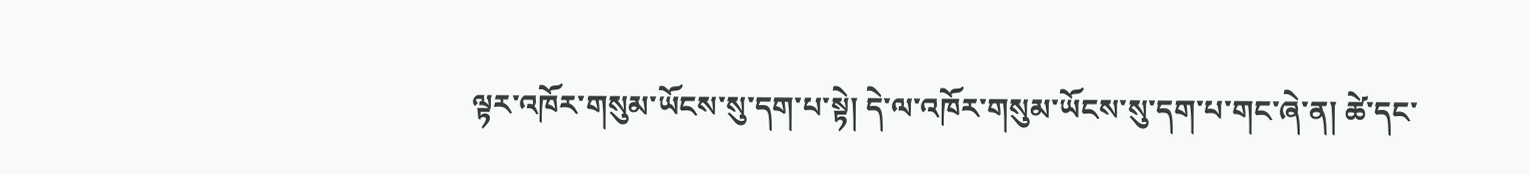ལྟར་འཁོར་གསུམ་ཡོངས་སུ་དག་པ་སྟེ། དེ་ལ་འཁོར་གསུམ་ཡོངས་སུ་དག་པ་གང་ཞེ་ན། ཚེ་དང་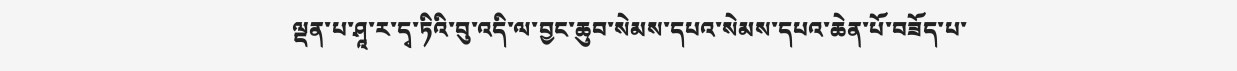ལྡན་པ་ཤཱ་ར་དྭ་ཏིའི་བུ་འདི་ལ་བྱང་ཆུབ་སེམས་དཔའ་སེམས་དཔའ་ཆེན་པོ་བཟོད་པ་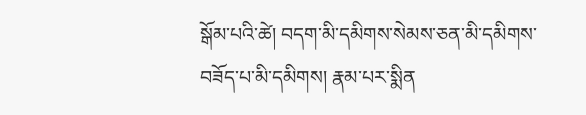སྒོམ་པའི་ཚེ། བདག་མི་དམིགས་སེམས་ཅན་མི་དམིགས་བཟོད་པ་མི་དམིགས། རྣམ་པར་སྨིན